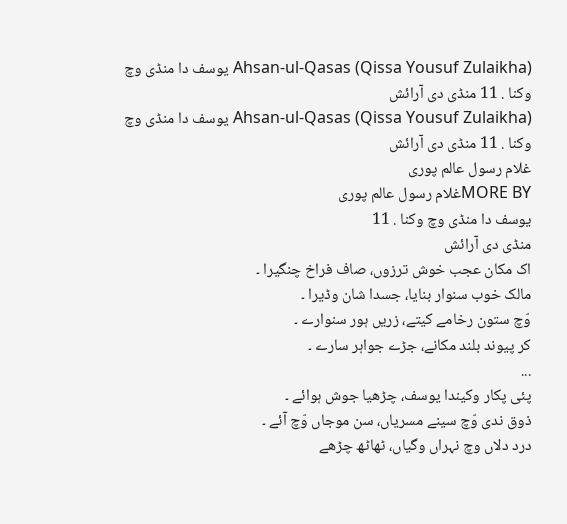Ahsan-ul-Qasas (Qissa Yousuf Zulaikha) یوسف دا منڈی وچ وکنا . 11 منڈی دی آرائش
Ahsan-ul-Qasas (Qissa Yousuf Zulaikha) یوسف دا منڈی وچ وکنا . 11 منڈی دی آرائش
غلام رسول عالم پوری
MORE BYغلام رسول عالم پوری
یوسف دا منڈی وچ وکنا . 11
منڈی دی آرائش
اک مکان عجب خوش ترزوں، صاف فراخ چنگیرا ۔
مالک خوب سنوار بنایا، جسدا شان وڈیرا ۔
وّچ ستون رخامے کیتے، زریں ہور سنوارے ۔
کر پیوند بلند مکانے، جڑے جواہر سارے ۔
...
پئی پکار وکیندا یوسف، چڑھیا جوش ہوائے ۔
ذوق ندی وّچ سینے مسریاں، سن موجاں وّچ آئے ۔
درد دلاں وچ نہراں وگیاں، ٹھاٹھ چڑھے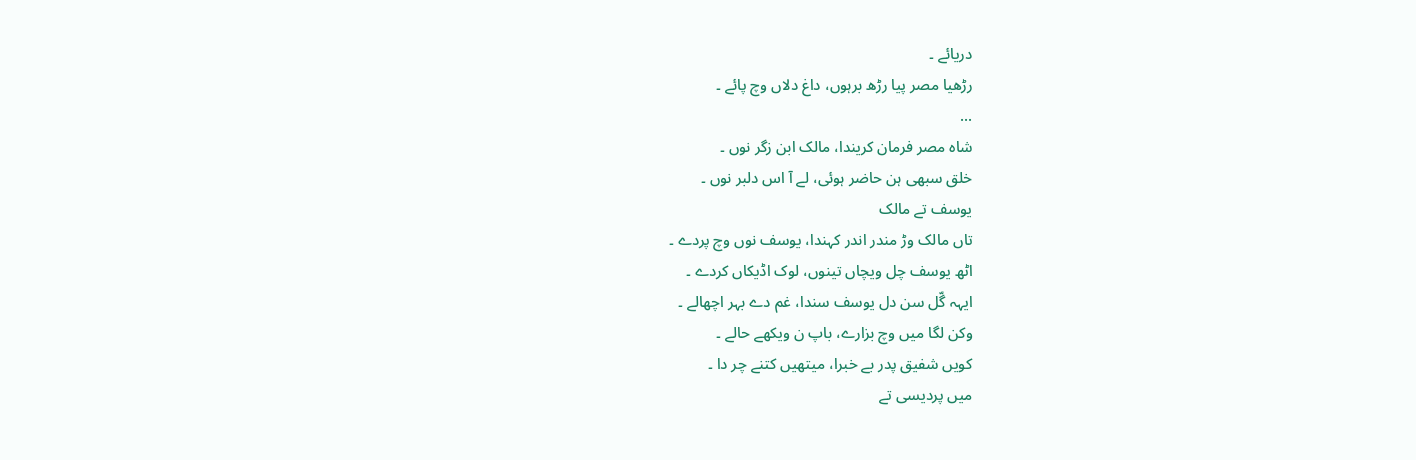دریائے ۔
رڑھیا مصر پیا رڑھ برہوں، داغ دلاں وچ پائے ۔
...
شاه مصر فرمان کریندا، مالک ابن زگر نوں ۔
خلق سبھی ہن حاضر ہوئی، لے آ اس دلبر نوں ۔
یوسف تے مالک
تاں مالک وڑ مندر اندر کہندا، یوسف نوں وچ پردے ۔
اٹھ یوسف چل ویچاں تینوں، لوک اڈیکاں کردے ۔
ایہہ گّل سن دل یوسف سندا، غم دے بہر اچھالے ۔
وکن لگا میں وچ بزارے، باپ ن ویکھے حالے ۔
کویں شفیق پدر بے خبرا، میتھیں کتنے چر دا ۔
میں پردیسی تے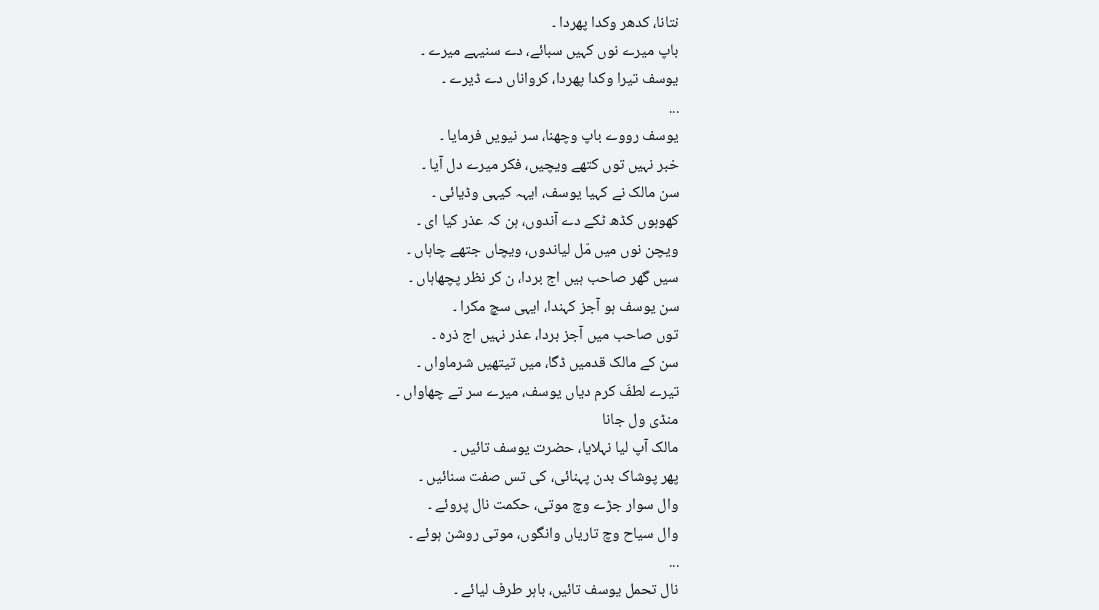نتانا، کدھر وکدا پھردا ۔
باپ میرے نوں کہیں سبائے، دے سنیہے میرے ۔
یوسف تیرا وکدا پھردا، کرواناں دے ڈیرے ۔
...
یوسف رووے باپ وچھنا، سر نیویں فرمایا ۔
خبر نہیں توں کتھے ویچیں، فکر میرے دل آیا ۔
سن مالک نے کہیا یوسف، ایہہ کیہی وڈیائی ۔
کھوہوں کڈھ ٹکے دے آندوں، ہن کہ عذر کیا ای ۔
ویچن نوں میں مّل لیاندوں، ویچاں جتھے چاہاں ۔
سیں گھر صاحب ہیں اج بردا، ن کر نظر پچھاہاں ۔
سن یوسف ہو آجز کہندا، ایہی سچ مکرا ۔
توں صاحب میں آجز بردا، عذر نہیں اج ذره ۔
سن کے مالک قدمیں ڈگا، میں تیتھیں شرماواں ۔
تیرے لطفَ کرم دیاں یوسف، میرے سر تے چھاواں ۔
منڈی ول جانا
مالک آپ لیا نہلایا، حضرت یوسف تائیں ۔
پھر پوشاک بدن پہنائی، کی تس صفت سنائیں ۔
وال سوار جڑے وچ موتی، حکمت نال پروئے ۔
وال سیاح وچ تاریاں وانگوں، موتی روشن ہوئے ۔
...
نال تحمل یوسف تائیں، باہر طرف لیائے ۔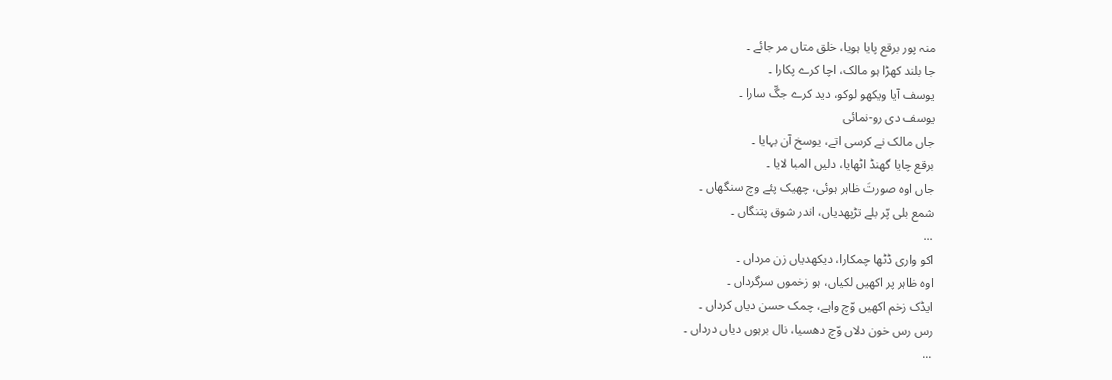منہ پور برقع پایا ہویا، خلق متاں مر جائے ۔
جا بلند کھڑا ہو مالک، اچا کرے پکارا ۔
یوسف آیا ویکھو لوکو، دید کرے جگّ سارا ۔
یوسف دی رو-نمائی
جاں مالک نے کرسی اتے، یوسخ آن بہایا ۔
برقع چایا گھنڈ اٹھایا، دلیں المبا لایا ۔
جاں اوه صورتَ ظاہر ہوئی، چھیک پئے وچ سنگھاں ۔
شمع بلی پّر بلے تڑپھدیاں، اندر شوق پتنگاں ۔
...
اکو واری ڈٹھا چمکارا، دیکھدیاں زن مرداں ۔
اوه ظاہر پر اکھیں لکیاں، ہو زخموں سرگرداں ۔
ایڈک زخم اکھیں وّچ واہے، چمک حسن دیاں کرداں ۔
رس رس خون دلاں وّچ دھسیا، نال برہوں دیاں درداں ۔
...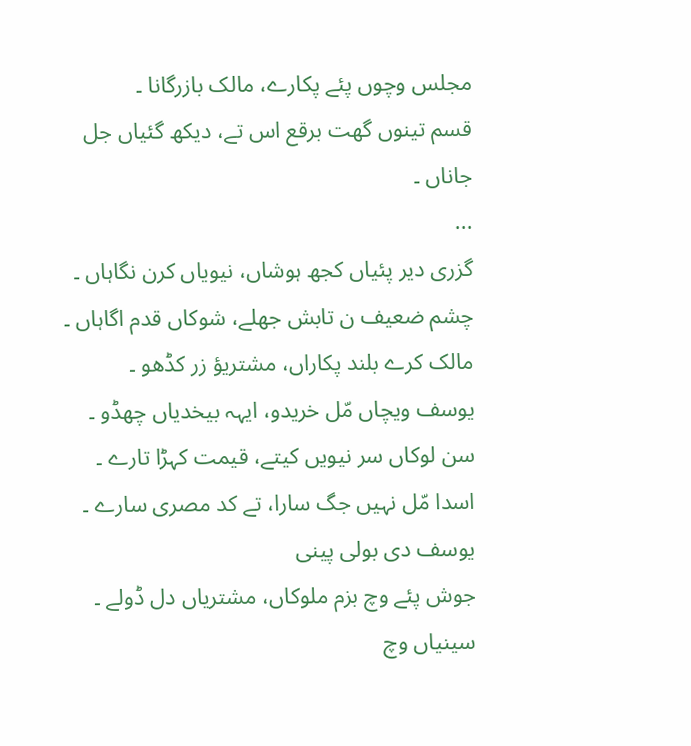مجلس وچوں پئے پکارے، مالک بازرگانا ۔
قسم تینوں گھت برقع اس تے، دیکھ گئیاں جل جاناں ۔
...
گزری دیر پئیاں کجھ ہوشاں، نیویاں کرن نگاہاں ۔
چشم ضعیف ن تابش جھلے، شوکاں قدم اگاہاں ۔
مالک کرے بلند پکاراں، مشتریؤ زر کڈھو ۔
یوسف ویچاں مّل خریدو، ایہہ بیخدیاں چھڈو ۔
سن لوکاں سر نیویں کیتے، قیمت کہڑا تارے ۔
اسدا مّل نہیں جگ سارا، تے کد مصری سارے ۔
یوسف دی بولی پینی
جوش پئے وچ بزم ملوکاں، مشتریاں دل ڈولے ۔
سینیاں وچ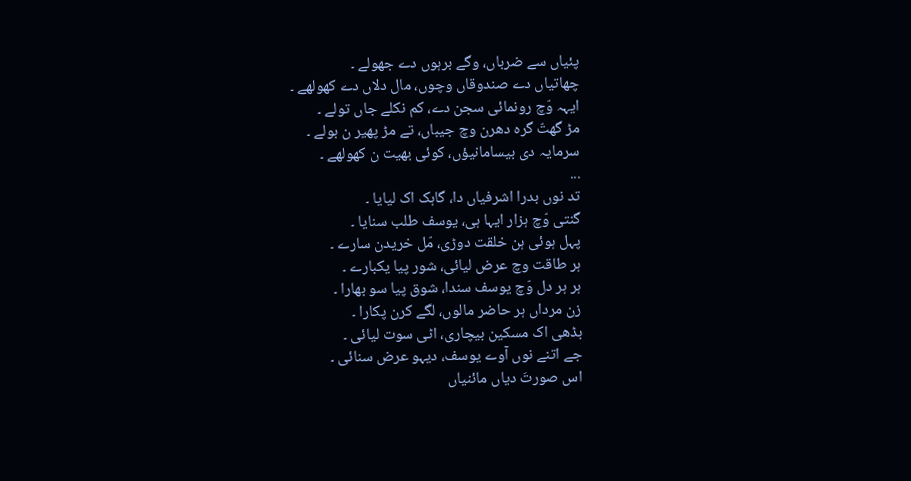پئیاں سے ضرباں، وگے برہوں دے جھولے ۔
چھاتیاں دے صندوقاں وچوں، مال دلاں دے کھولھے ۔
ایہہ وّچ رونمائی سجن دے، کم نکلے جاں تولے ۔
مڑ گھتّ گره دھرن وچ جیباں، تے مڑ پھیر ن بولے ۔
سرمایہ دی بیسامانیؤں، کوئی بھیت ن کھولھے ۔
...
تد نوں بدرا اشرفیاں دا، گاہک اک لیایا ۔
گنتی وّچ ہزار ایہا ہی، یوسف طلب سنایا ۔
پہل ہوئی ہن خلقت دوڑی، مّل خریدن سارے ۔
ہر طاقت وچ عرض لیائی، شور پیا یکبارے ۔
ہر ہر دل وّچ یوسف سندا، شوق پیا سو بھارا ۔
زن مرداں ہر حاضر مالوں، لگے کرن پکارا ۔
بڈھی اک مسکین بیچاری، اٹی سوت لیائی ۔
جے اتنے نوں آوے یوسف، دیہو عرض سنائی ۔
اس صورتَ دیاں مائنیاں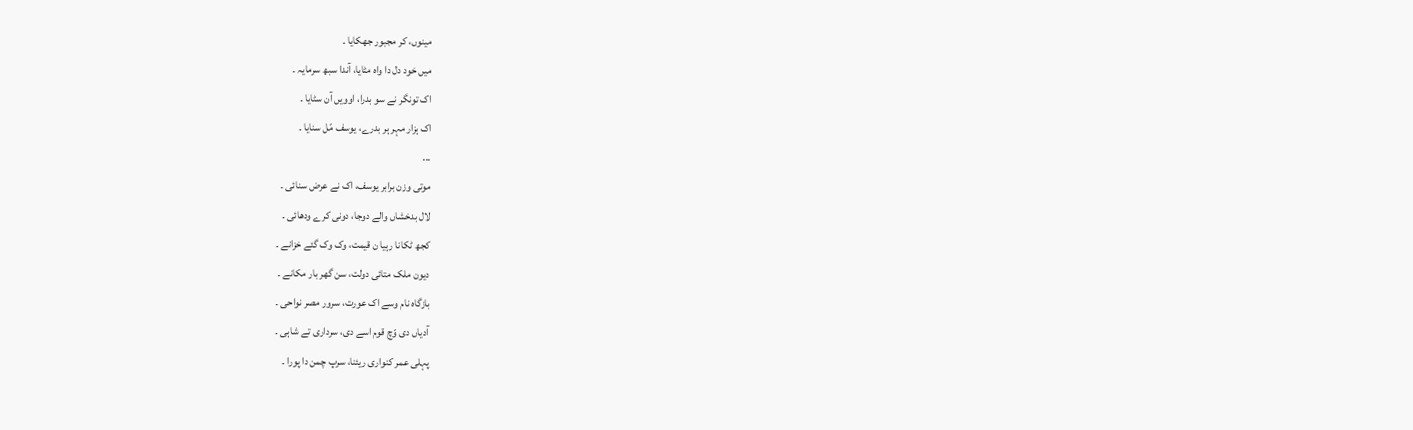مینوں، کر مجبور جھکایا ۔
میں خود دل دا واه مٹایا، آندا سبھ سرمایہ ۔
اک تونگر نے سو بدرا، اوویں آن سٹایا ۔
اک ہزار مہر ہر بدرے، یوسف مّل سنایا ۔
...
موتی وزن برابر یوسف، اک نے عرض سنائی ۔
لال بدخشاں والے دوجا، دونی کرے ودھائی ۔
کجھ ٹکانا رہیا ن قیمت، وک وک گئے خزانے ۔
دیون ملک متائی دولت، سن گھر بار مکانے ۔
بازگاه نام وسے اک عورت، سرور مصر نواحی ۔
آدیاں دی وّچ قوم اسے دی، سرداری تے شاہی ۔
پہلی عمر کنواری ریئنا، سرپ چمن دا پورا ۔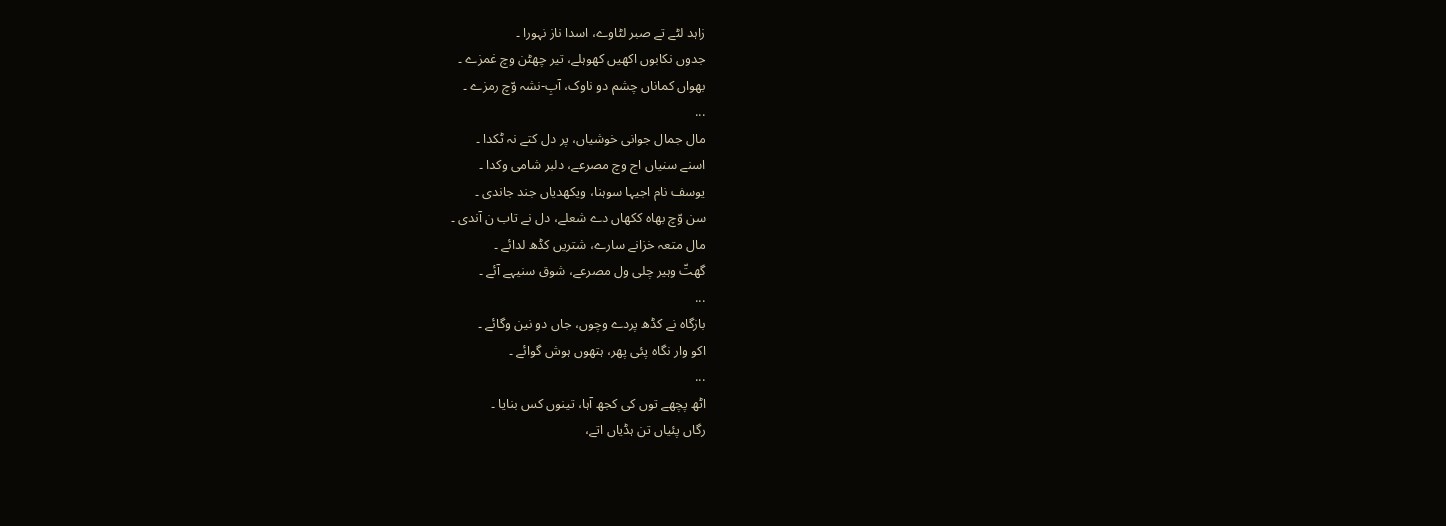زاہد لٹے تے صبر لٹاوے، اسدا ناز نہورا ۔
جدوں نکابوں اکھیں کھوہلے، تیر چھٹن وچ غمزے ۔
بھواں کماناں چشم دو ناوک، آبِ-نشہ وّچ رمزے ۔
...
مال جمال جوانی خوشیاں، پر دل کتے نہ ٹکدا ۔
اسنے سنیاں اج وچ مصرعے، دلبر شامی وکدا ۔
یوسف نام اجیہا سوہنا، ویکھدیاں جند جاندی ۔
سن وّچ بھاه ککھاں دے شعلے، دل نے تاب ن آندی ۔
مال متعہ خزانے سارے، شتریں کڈھ لدائے ۔
گھتّ وہیر چلی ول مصرعے، شوق سنیہے آئے ۔
...
بازگاه نے کڈھ پردے وچوں، جاں دو نین وگائے ۔
اکو وار نگاه پئی پھر، ہتھوں ہوش گوائے ۔
...
اٹھ پچھے توں کی کجھ آہا، تینوں کس بنایا ۔
رگاں پئیاں تن ہڈیاں اتے،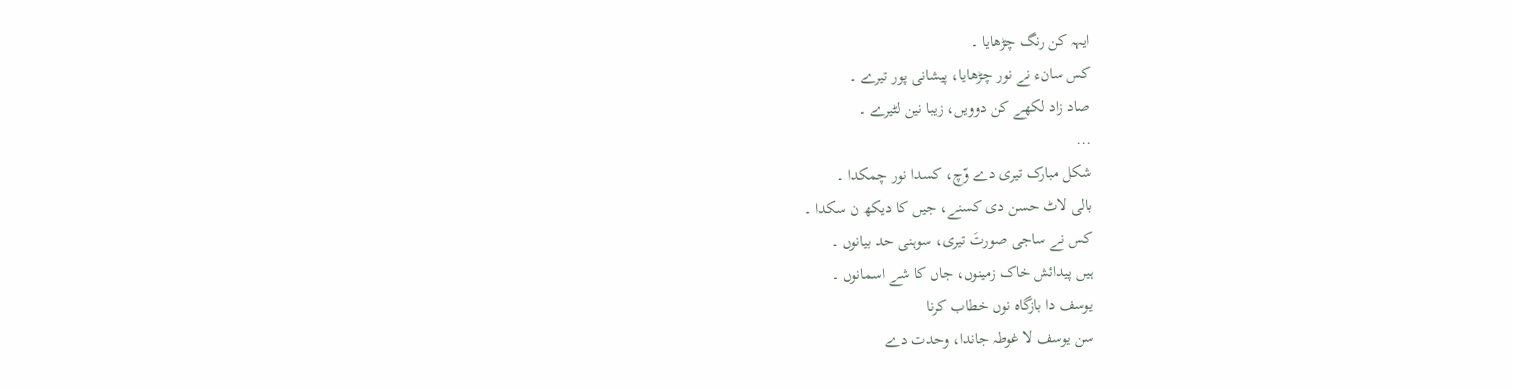ایہہ کن رنگ چڑھایا ۔
کس سانء نے نور چڑھایا، پیشانی پور تیرے ۔
صاد زاد لکھے کن دوویں، زیبا نین لٹیرے ۔
...
شکل مبارک تیری دے وّچ، کسدا نور چمکدا ۔
بالی لاٹ حسن دی کسنے، جیں کا دیکھ ن سکدا ۔
کس نے ساجی صورتَ تیری، سوہنی حد بیانوں ۔
ہیں پیدائش خاک زمینوں، جاں کا شے اسمانوں ۔
یوسف دا بازگاه نوں خطاب کرنا
سن یوسف لا غوطہ جاندا، وحدت دے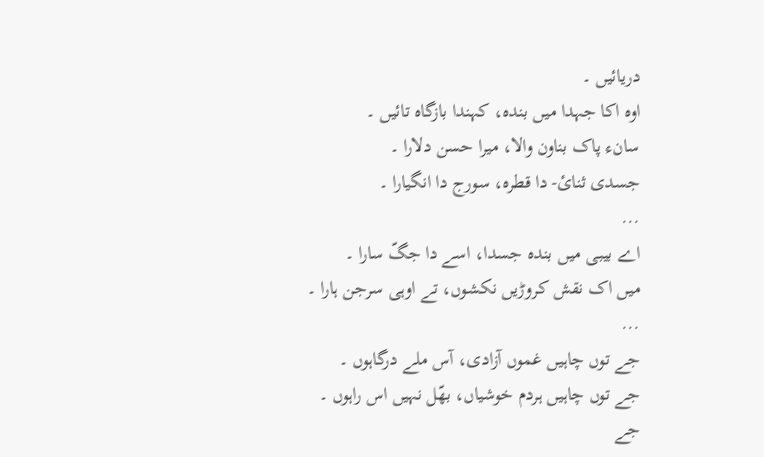دریائیں ۔
اوه اکا جہدا میں بنده، کہندا بازگاه تائیں ۔
سانء پاک بناون والا، میرا حسن دلارا ۔
جسدی ثنائ- دا قطره، سورج دا انگیارا ۔
...
اے بیبی میں بنده جسدا، اسے دا جگّ سارا ۔
میں اک نقش کروڑیں نکشوں، تے اوہی سرجن ہارا ۔
...
جے توں چاہیں غموں آزادی، آس ملے درگاہوں ۔
جے توں چاہیں ہردم خوشیاں، بھّل نہیں اس راہوں ۔
جے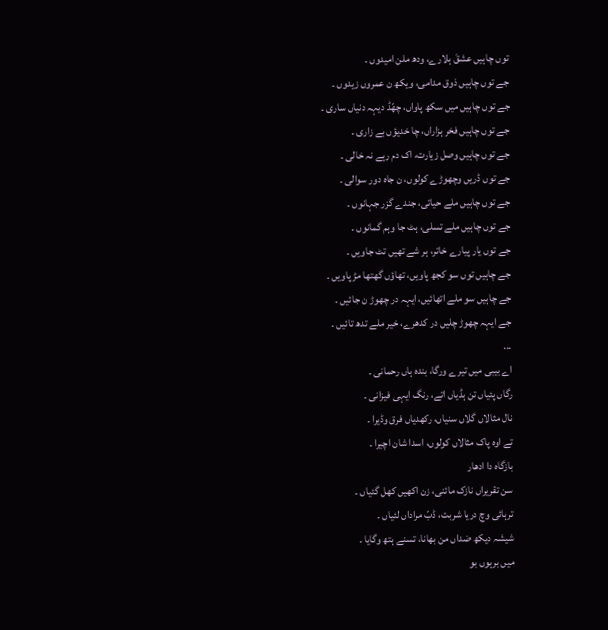توں چاہیں عشقَ ہلارے، ودھ ملن امیدوں ۔
جے توں چاہیں ذوق مدامی، ویکھ ن عمروں زیدوں ۔
جے توں چاہیں میں سکھ پاواں، چھّڈ دیہہ دنیاں ساری ۔
جے توں چاہیں فخر ہزاراں، چا خدیؤں بے زاری ۔
جے توں چاہیں وصل زیارت، اک دم رہے نہ خالی ۔
جے توں ڈریں وچھوڑے کولوں، ن جاه دور سوالی ۔
جے توں چاہیں ملے حیاتی، جندے گزر جہانوں ۔
جے توں چاہیں ملے تسلی، ہٹ جا وہم گمانوں ۔
جے توں یار پیارے خاتر، ہر شے تھیں تٹ جاویں ۔
جے چاہیں توں سو کجھ پاویں، تھاؤں گھتھا مڑ پاویں ۔
جے چاہیں سو ملے اتھائیں، ایہہ در چھوڑ ن جائیں ۔
جے ایہہ چھوڑ چلیں در کدھرے، خیر ملے تدھ تائیں ۔
...
اے بیبی میں تیرے ورگا، بنده ہاں رحمانی ۔
رگاں پئیاں تن ہڈیاں اتے، رنگ ایہی فیزانی ۔
نال مثالاں گلاں سنیاں، رکھدیاں فرق وڈیرا ۔
تے اوه پاک مثالاں کولوں، اسدا شان اچیرا ۔
بازگاه دا ادھار
سن تقریراں نازک مائنی، زن اکھیں کھل گئیاں ۔
ترہائی وچ دریا شربت، ڈبّ مراداں لئیاں ۔
شیشہ دیکھ ضداں من بھانا، تسنے ہتھ وگایا ۔
میں برہوں بو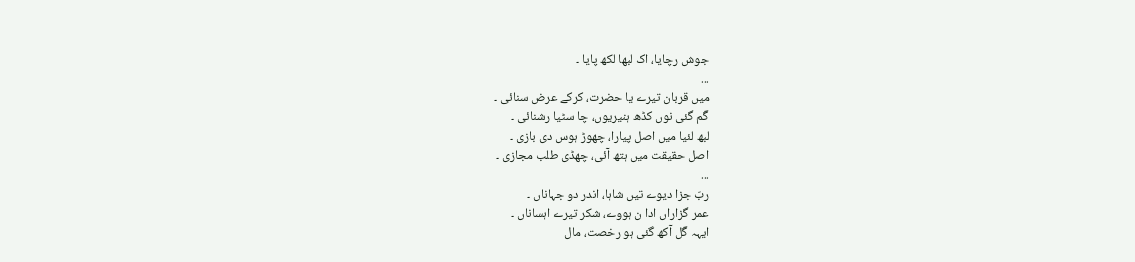جوش رچایا، اک لبھا لکھ پایا ۔
...
میں قربان تیرے یا حضرت، کرکے عرض سنائی ۔
گّم گئی نوں کڈھ ہنیریوں، چا سٹیا رشنائی ۔
لبھ لئیا میں اصل پیارا، چھوڑ ہوس دی بازی ۔
اصل حقیقت میں ہتھ آئی، چھڈی طلب مجازی ۔
...
ربّ جزا دیوے تیں شاہا، اندر دو جہاناں ۔
عمر گزاراں ادا ن ہووے، شکر تیرے اہساناں ۔
ایہہ گّل آکھ گئی ہو رخصت، مال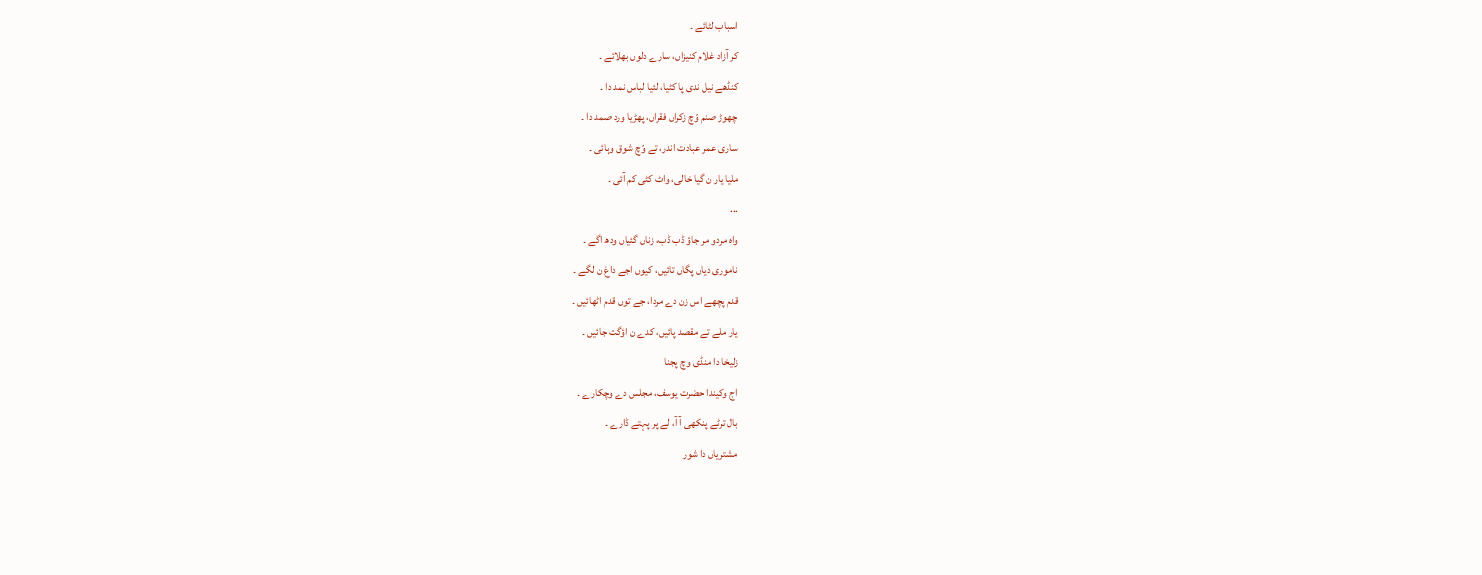اسباب لٹائے ۔
کر آزاد غلام کنیزاں، سارے دلوں بھلائے ۔
کنڈھے نیل ندی پا کٹیا، لئیا لباس نمد دا ۔
چھوڑ صنم وّچ زکراں فقراں، پھڑیا ورد صمد دا ۔
ساری عمر عبادت اندر، تے وّچ شوق وہائی ۔
ملیا یار ن گیا خالی، واٹ کٹی کم آئی ۔
...
واه مردو مر جاؤ ڈب ڈب، زناں گئیاں ودھ اگے ۔
ناموری دیاں پگاں تائیں، کیوں اجے داغ ن لگے ۔
قدم پچھے اس زن دے مردا، جے توں قدم اٹھائیں ۔
یار ملے تے مقصد پائیں، کدے ن اؤگت جائیں ۔
زلیخا دا منڈی وچ پجنا
اج وکیندا حضرت یوسف، مجلس دے وچکارے ۔
بال ترٹے پنکھی آ آ، لے پر پہتے ڈارے ۔
مشتریاں دا شور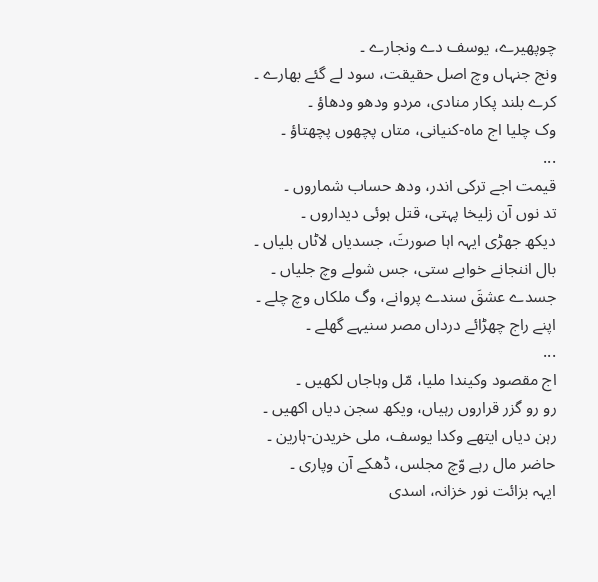چوپھیرے، یوسف دے ونجارے ۔
ونج جنہاں وچ اصل حقیقت، سود لے گئے بھارے ۔
کرے بلند پکار منادی، مردو ودھو ودھاؤ ۔
وک چلیا اج ماه-کنیانی، متاں پچھوں پچھتاؤ ۔
...
قیمت اجے ترکی اندر، ودھ حساب شماروں ۔
تد نوں آن زلیخا پہتی، قتل ہوئی دیداروں ۔
دیکھ جھڑی ایہہ اہا صورتَ، جسدیاں لاٹاں بلیاں ۔
بال اننجانے خوابے ستی، جس شولے وچ جلیاں ۔
جسدے عشقَ سندے پروانے، وگ ملکاں وچ چلے ۔
اپنے راج چھڑائے درداں مصر سنیہے گھلے ۔
...
اج مقصود وکیندا ملیا، مّل وہاجاں لکھیں ۔
رو رو گزر قراروں رہیاں، ویکھ سجن دیاں اکھیں ۔
رہن دیاں ایتھے وکدا یوسف، ملی خریدن-ہارین ۔
حاضر مال رہے وّچ مجلس، ڈھکے آن وپاری ۔
ایہہ بزائت نور خزانہ، اسدی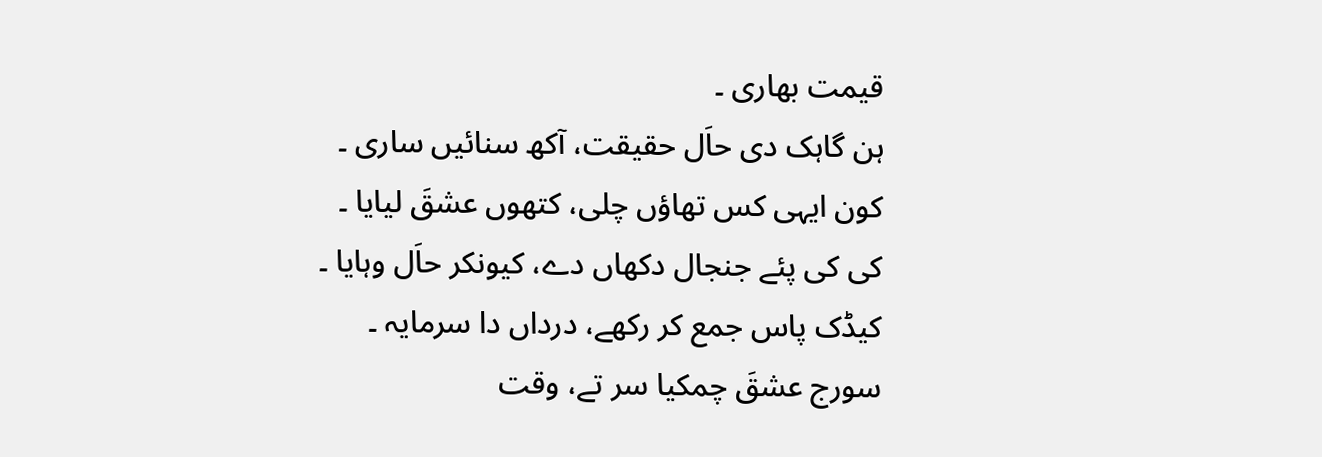قیمت بھاری ۔
ہن گاہک دی حاَل حقیقت، آکھ سنائیں ساری ۔
کون ایہی کس تھاؤں چلی، کتھوں عشقَ لیایا ۔
کی کی پئے جنجال دکھاں دے، کیونکر حاَل وہایا ۔
کیڈک پاس جمع کر رکھے، درداں دا سرمایہ ۔
سورج عشقَ چمکیا سر تے، وقت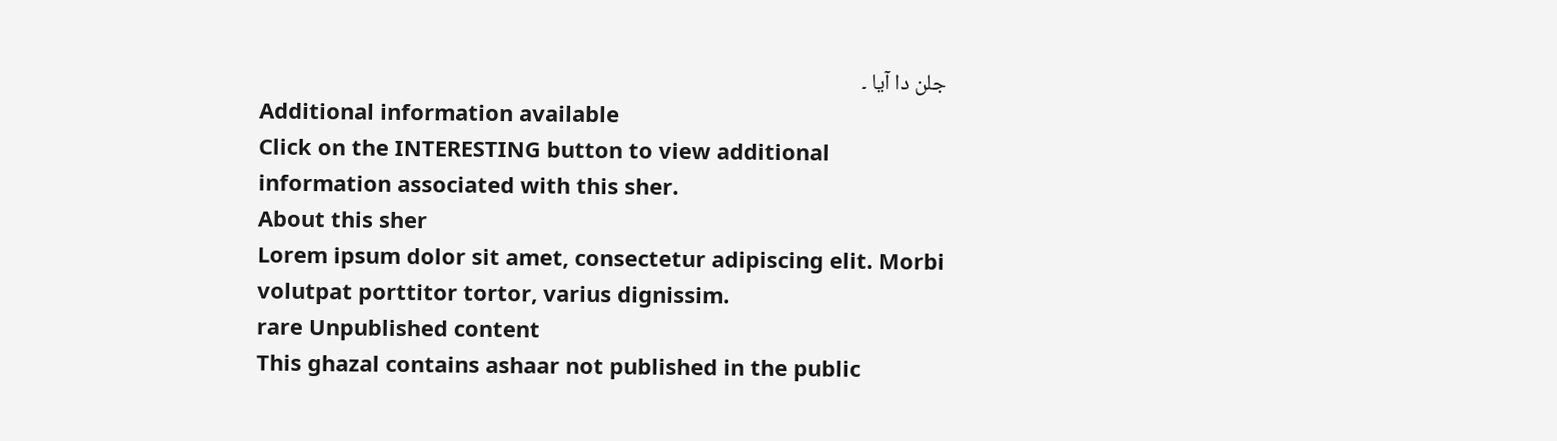جلن دا آیا ۔
Additional information available
Click on the INTERESTING button to view additional information associated with this sher.
About this sher
Lorem ipsum dolor sit amet, consectetur adipiscing elit. Morbi volutpat porttitor tortor, varius dignissim.
rare Unpublished content
This ghazal contains ashaar not published in the public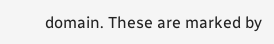domain. These are marked by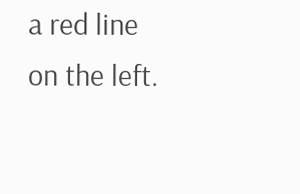a red line on the left.